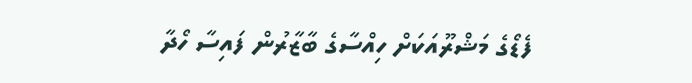ފެޑޯގެ މަޝްރޫއަކަށް ހިއްސާގެ ބާޒާރުން ފައިސާ ހޯދާ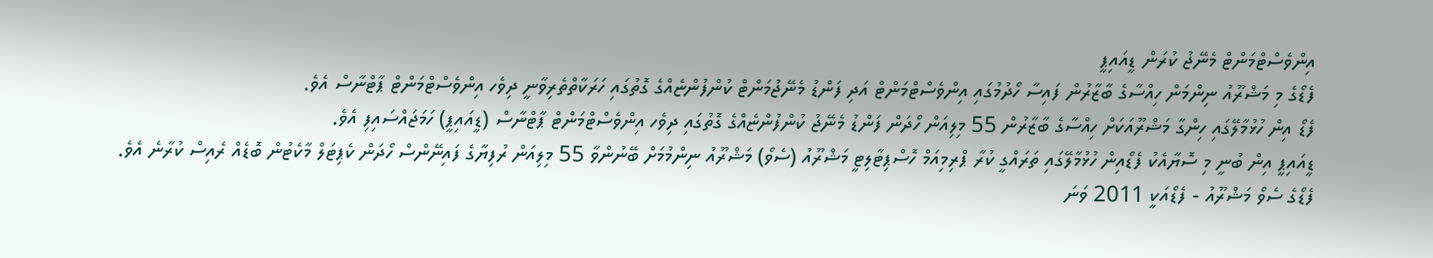އިންވެސްޓްމަންޓް މެނޭޖު ކުރަން ޑީއައިޕީ
ފެޑޯގެ މި މަޝްރޫއު ނިންމަން ހިއްސާގެ ބާޒާރުން ފައިސާ ހޯދުމުގައި އިންވެސްޓްމަންޓް އަދި ފަންޑު މެނޭޖުމަންޓް ކުންފުންޏެއްގެ ގޮތުގައި ހަރަކާތްތެރިވާނީ ދިވެހ އިންވެސްޓްމަންޓް ޕާޓްނާސް އެވެ.
ފެޑޯ އިން ހުޅުމާލޭގައި ހިންގާ މަޝްރޫއަކަށް ހިއްސާގެ ބާޒާރުން 55 މިލިއަން ހޯދަން ފަންޑު މެނޭޖު ކުންފުންޏެއްގެ ގޮތުގައި ދިވެހ އިންވެސްޓްމަންޓް ޕާޓްނާސް (ޑީއައިޕީ) ހަމަޖައްސައިފި އެވެ.
ޑީއައިޕީ އިން ބުނީ މި ސޮޔާއެކު ފެޑޯއިން ހުޅުމާލޭގައި ތަރައްގީ ކުރާ ޕްރިމިއަމް ހޮސްޕިޓާލިޓީ މަޝްރޫއު (ސެވޯ) މަޝްރޫއު ނިންމުމަށް ބޭނުންވާ 55 މިލިއަން ރުފިޔާގެ ފައިނޭންސް ހޯދަން ކެޕިޓަލް މާކެޓުން ބޮޑެއް ރެއިސް ކުރާނެ އެވެ.
ފެޑޯގެ ސެވޯ މަޝްރޫއު - ފެޑޯއަކީ 2011 ވަނަ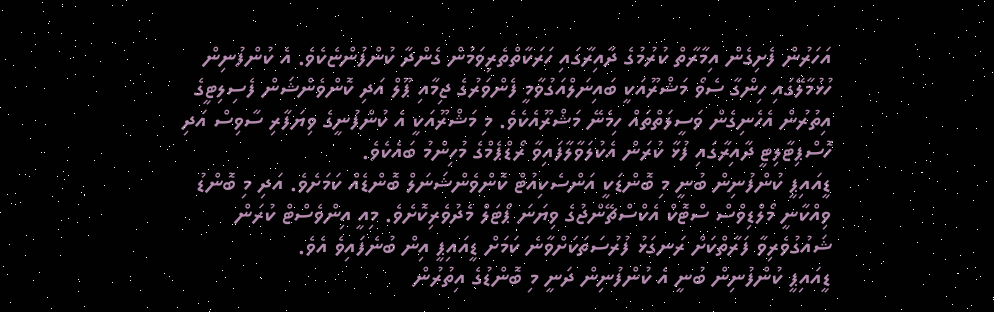އަހަރުން ފެށިގެން އިމާރާތް ކުރުމުގެ ދާއިރާގައި ހަރަކާތްތެރިވަމުން ގެންދާ ކުންފުންޏެކެވެ. އެ ކުންފުނިން ހުޅުމާލޭގައި ހިންގާ ސެވޯ މަޝްރޫއަކީ ބައިނަލްއަގުވާމީ ފެންވަރުގެ ޖިމާއި ޕޫލް އަދި ކޮންވެންޝަން ފެސިލިޓީގެ އިތުރުން އެހެނިގެން ވަސީލަތްތައް ހިމެނޭ މަޝްރޫއެކެވެ. މި މަޝްރޫއަކީ އެ ކުންފުނީގެ ވިޔަފާރި ސާވިސް އަދި ހޮސްޕިޓާލިޓީ ދާއިރާގައި ފުޅާ ކުރަން އެކުލަވާލާފައިވާ ރޯޑްޕެމްގެ މުހިންމު ބައެކެވެ.
ޑީއައިޕީ ކުންފުނިން ބުނީ މި ބޮންޑަކީ އަންސެކިއުޓް ކޮންވެންޝަނަލް ބޮންޑެއް ކަމަށެވެ. އަދި މި ބޮންޑު ވިއްކާނީ މޯލްޑިވްސް ސްޓޮކް އެކްސްޗޭންޖުގެ ވިޔަނަ ޕޯޓަލް މެދުވެރިކޮށެވެ. މިއީ އިންވެސްޓް ކުރަން ޝައުގުވެރިވާ ފަރާތްކަށް ރަނގަޅު ފުރުސަތަކަށްވާނެ ކަމަށް ޑީއައިޕީ އިން ބުނެފައިވެ އެވެ.
ޑީއައިޕީ ކުންފުނިން ބުނީ އެ ކުންފުނިން ދަނީ މި ބޮންޑުގެ އިތުރުން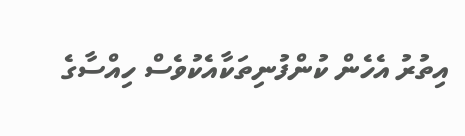އިތުރު އެހެން ކުންފުނިތަކާއެކުވެސް ހިއްސާގެ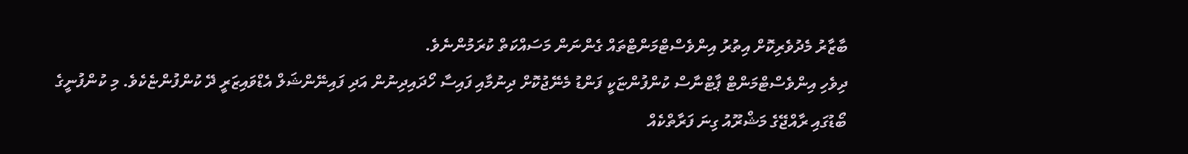ބާޒާރު މެދުވެރިކޮށް އިތުރު އިންވެސްޓްމަންޓްތައް ގެންނަން މަސައްކަތް ކުރަމުންނެވެ.
ދިވެހި އިންވެސްޓްމަންޓް ޕާޓްނާސް ކުންފުންޏަކީ ފަންޑު މެނޭޖުކޮށް ދިނުމާއި ފައިސާ ހޯދައިދިނުން އަދި ފައިނޭންޝަލް އެޑްވައިޒަރީ ދޭ ކުންފުންޏެކެވެ. މި ކުންފުނީގެ ބޯޑުގައި ރާއްޖޭގެ މަޝްރޫއު ގިނަ ފަރާތްކެއް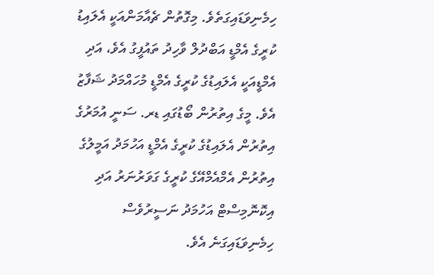ހިމެނިވަޑައިގަތެވެ. މިގޮތުން ޗެއާމަންއަކީ އެލައިޑު ކުރީގެ އެމްޑީ އަބްދުލް ވާހިދު ތައުފީގު އެވެ، އަދި އެމްޑީއަކީ އެލައިޑުގެ ކުރީގެ އެމްޑީ މުހައްމަދު ޝަފާޒު އެވެ. މީގެ އިތުރުން ބޯޑުގައި ޑރ. ސަނީ އުމަރުގެ އިތުރުން އެލައިޑުގެ ކުރީގެ އެމްޑީ އަހުމަދު އަމީލުގެ އިތުރުން އެމްއެމްއޭގެ ކުރީގެ ގަވަރުނަރު އަދި އިކޮނޮމިސްޓް އަހުމަދު ނަސީރުވެސް ހިމެނިވަޑައިގަނެ އެވެ.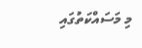މި މަސައްކަތުގައި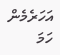އަހަރެމެން ހަމަ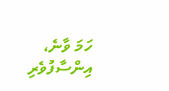ހަމަ ވާނެ، އިންސާފުވެރި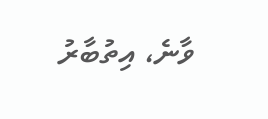ވާނެ، އިތުބާރު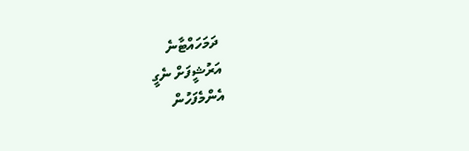ދަމަހައްޓާނެ
އަރުޝީފަށް ނެގީ
އެންމެފަހުން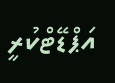އަޕްޑޭޓްކުރީ